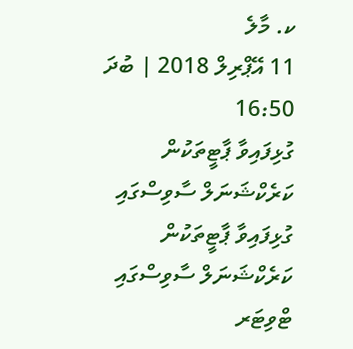ކ. މާލެ
11 އޭޕްރިލް 2018 | ބުދަ 16:50
ގުޅިފައިވާ ޕާޓީތަކުން ކަރެކްޝަނަލް ސާވިސްގައި
ގުޅިފައިވާ ޕާޓީތަކުން ކަރެކްޝަނަލް ސާވިސްގައި
ޓްވިޓަރ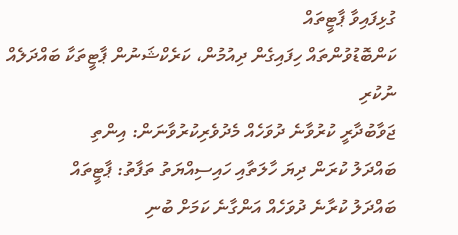ގުޅިފައިވާ ޕާޓީތައް
ކަންބޮޑުވުންތައް ހިފައިގެން ދިއުމުން، ކަރެކްޝަނުން ޕާޓީތަކާ ބައްދަލެއް ނުކުރި
ޖަވާބުދާރީ ކުރުވާނެ ދުވަހެއް މެދުވެރިކުރުވާނަން: އިންތި
ބައްދަލު ކުރަން ދިޔަ ހާލަތާއި ހައިސިއްޔަތު ތަފާތު: ޕާޓީތައް
ބައްދަލު ކުރާނެ ދުވަހެއް އަންގާނެ ކަމަށް ބުނި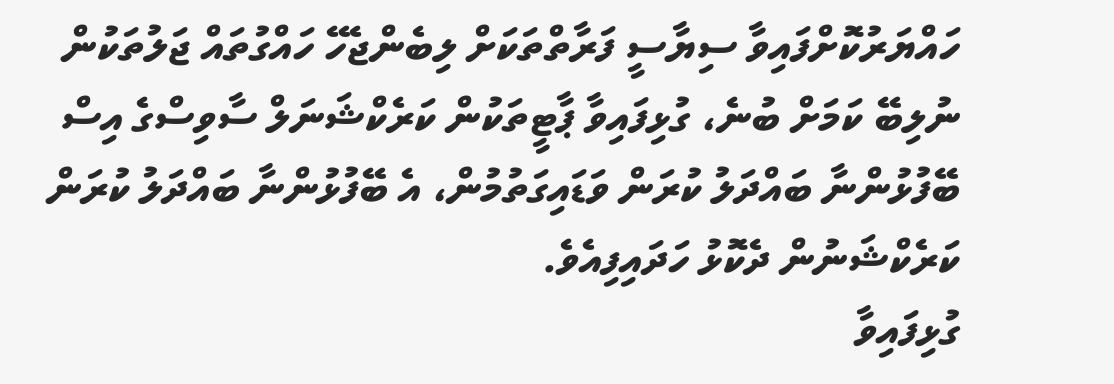ހައްޔަރުކޮށްފައިވާ ސިޔާސީ ފަރާތްތަކަށް ލިބެންޖެހޭ ހައްގުތައް ޖަލުތަކުން ނުލިބޭ ކަމަށް ބުނެ، ގުޅިފައިވާ ޕާޓީތަކުން ކަރެކްޝަނަލް ސާވިސްގެ އިސް ބޭފުޅުންނާ ބައްދަލު ކުރަން ވަޑައިގަތުމުން، އެ ބޭފުޅުންނާ ބައްދަލު ކުރަން ކަރެކްޝަނުން ދެކޮޅު ހަދައިފިއެވެ.
ގުޅިފައިވާ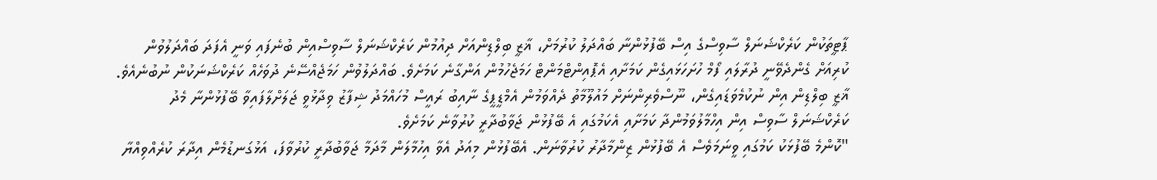ޕާޓީތަކުން ކަރެކްޝަނަލް ސާވިސްގެ އިސް ބޭފުޅުންނާ ބައްދަލު ކުރުމަށް، ޣާޒީ ބިލްޑިންއަށް ދިއުމުން ކަރެކްޝަނަލް ސާވިސްއިން ބުނެފައި ވަނީ އެފަދަ ބައްދަލުވުން ކުރިއަށް ގެންދެވޭނީ ދުރާލައި ފޯމް ހުށަހަޅައިގެން ކަމަށާއި އެޕޮއިންޓްމަންޓް ހަމަޖެހުމުން އަންގާނެ ކަމަށެވެ. ބައްދަލުވުން ހަމަޖެއްސޭނެ ދުވަހެއް ކަރެކްޝަނަކުން ނުބުނެއެވެ.
ޣާޒީ ބިލްޑިން އިން ނުކުމެވަޑައިގެން، ނޫސްވެރިންނަށް މައުލޫމާތު ދެއްވަމުން އެމްޑީޕީގެ ނާއިބު ރައީސް މުހައްމަދު ޝިފާޒު ވިދާޅުވީ ޖަލަށްލާފައިވާ ބޭފުޅުންނާ މެދު ކަރެކްޝަނަލް ސާވިސް އިން އިހްމާލުވަމުންދާ ކަމަށާއި އެކަމުގައި އެ ބޭފުޅުން ޖަވާބުދާރީ ކުރުވާނެ ކަމަށެވެ.
"ކޮންމެ ބޭފުޅަކު ކަމުގައި ވީނަމަވެސް އެ ބޭފުޅުން ޒިންމާދާރު ކުރުވާނަން. އެބޭފުޅުން މިއަދު އެވާ އިހުމާލަން މާދަމާ ޖަވާބުދާރީ ކުރުވާފަ، އަޅުގަނޑުމެން އިދާރަ ކުރެއްވިއްޔާ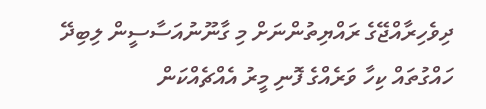ދިވެހިރާއްޖޭގެ ރައްޔިތުންނަށް މި ގާނޫނުއަސާސީން ލިބިދޭ ހައްގުތައް ކިހާ ވަރެއްގެ ފޮނި މީރު އެއްޗެއްކަން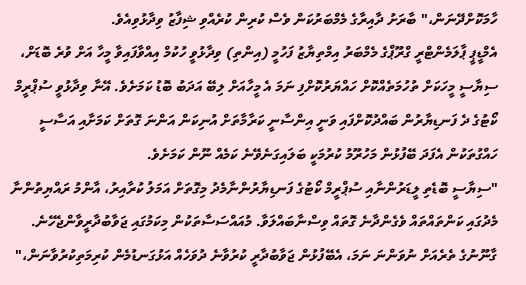ހާމަކޮށްދޭނަން،" ބާރަށު ދާއިރާގެ މެމްބަރުކަން ވެސް ކުރިން ކުރެއްވި ޝިފާޒު ވިދާޅުވިއެވެ.
އެމްޑީޕީ ޕާލަމެންޓްރީ ގްރޫޕްގެ މެމްބަރު އިމްތިޔާޒު ފަހުމީ (އިންތި) ވިދާޅުވީ ހުކުމް އިއްވާފައިވާ މީހާ އަށް ވުރެ ބޮޑަށް، ސިޔާސީ މީހަކަށް ތުހުމަތެއްކޮށް ހައްޔަރުކޮށްފި ނަމަ އެ މީހާއަށް ލިބޭ އަދަބު ބޮޑު ކަމަށެވެ. އޭނާ ވިދާޅުވީ ސުޕްރީމް ކޯޓުގެ ދެ ފަނޑިޔާރުން ބައްދުކޮށްފައި ވަނީ އިންސާނީ ކަރާމާތަށް އުނިކަން އަންނަ ގޮތަށް ކަމަށާއި އަސާސީ ހައްގުތަކުން އެފަދަ ބޭފުޅުން މަހުރޫމު ކުރުމަކީ ބަލައިގަނެވޭނެ ކަމެއް ނޫން ކަމަށެވެ.
"ސިޔާސީ ބޮޑެތި ލީޑަރުންނާއި ސުޕްރީމް ކޯޓުގެ ފަނޑިޔާރުންނާމެދު މިގޮތަށް އަމަލު ކުރާއިރު، އާންމު ރައްޔިތުންނާ މެދުގައި ކަންތައްތައް ވެގެންދާނެ ގޮތައް ވިސްނާބައްލަވާ. މުއައްސަސާތަކުން މިކަމުގައި ޖަވާބުދާރީވާންޖެހޭނެ. ގާނޫނުގެ ތެރެއަށް ނުވަންނަ ނަމަ، އެބޭފުޅުން ޖަވާބުދާރީ ކުރުވާނެ ދުވަހެއް އަޅުގަނޑުމެން ކުރިމަތިކުރުވާނަން،"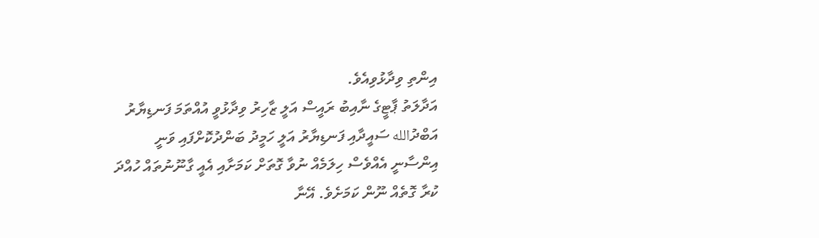އިންތި ވިދާޅުވިއެވެ.
އަދާލަތު ޕާޓީގެ ނާއިބު ރައީސް އަލީ ޒާހިރު ވިދާޅުވީ އުއްތަމަ ފަނޑިޔާރު އަބްދުالله ސައީދާއި ފަނޑިޔާރު އަލީ ހަމީދު ބަންދުކޮށްފައި ވަނީ އިންސާނީ އެއްވެސް ހިލަމެއް ނުވާ ގޮތަށް ކަމަށާއި އެއީ ގާނޫނުތައް ހުއްދަ ކުރާ ގޮތެއް ނޫން ކަމަށެވެ. އޭނާ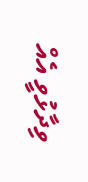ވިދާޅުވީ އެއް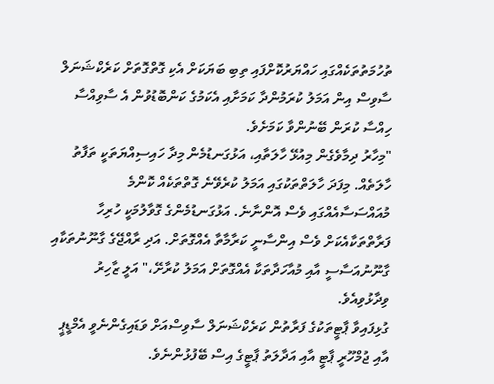ތުހުމަތުތަކެއްގައި ހައްޔަރުކޮށްފައި ތިބި ބަޔަކަށް އެކި ގޮތްގޮތަށް ކަރެކްޝަނަލް ސާވިސް އިން އަމަލު ކުރަމުންދާ ކަމަށާއި އެކަމުގެ ކަންބޮޑުވުން އެ ސާވިއްސާ ހިއްސާ ކުރަން ބޭނުންވާ ކަމަށެވެ.
"މިހާރު ދިމާވެގެން މިއުޅޭ ހާލަތާއި، އަޅުގަނޑުމެން މިދާ ހައިސިއްޔަތަކީ ތަފާތު ހާލަތެއް. މިފަދަ ހާލަތްތަކުގައި އަމަލު ކުރެވޭނެ ގޮތްތަކެއް ކޮންމެ މުއައްސަސާއެއްގައި ވެސް އޮންނާނެ. އަޅުގަނޑުމެންގެ ގޮވާލުމަކީ ހުރިހާ ފަރާތްތަކާއެކަށް ވެސް އިންސާނީ ކަރާމާތާ އެއްގޮތަށް. އަދި ރާއްޖޭގެ ގާނޫނުތަކާއި ގާނޫނުއަސާސީ އާއި މުއާހަދާތަކާ އެއްގޮތަށް އަމަލު ކުރާށޭ،" އަލީ ޒާހިރު ވިދާޅުވިއެވެ.
ގުޅިފައިވާ ޕާޓީތަކުގެ ފަރާތުން ކަރެކްޝަނަލް ސާވިސްއަށް ވަޑައިގެންނެވީ އެމްޑީޕީ އާއި ޖުމްހޫރީ ޕާޓީ އާއި އަދާލަތު ޕާޓީގެ އިސް ބޭފުޅުންނެވެ.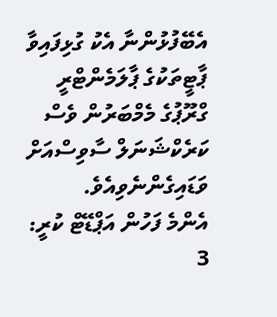އެބޭފުޅުންނާ އެކު ގުޅިފައިވާ ޕާޓީތަކުގެ ޕާލަމެންޓްރީ ގްރޫޕުގެ މެމްބަރުން ވެސް ކަރެކްޝަނަލް ސާވިސްއަށް ވަޑައިގެންނެވިއެވެ.
އެންމެ ފަހުން އަޕްޑޭޓް ކުރީ: 3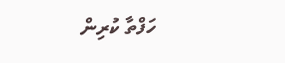ހަފްތާ ކުރިން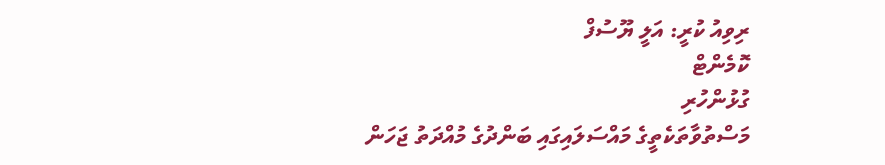ރިވިއު ކުރީ: އަލީ ޔޫސުފް
ކޮމެންޓް
ގުޅުންހުރި
މަސްތުވާތަކެތީގެ މައްސަލައިގައި ބަންދުގެ މުއްދަތު ޖަހަން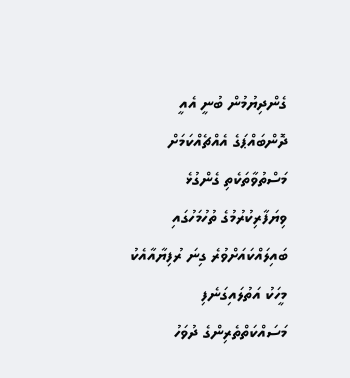ގެންދިޔުމުން ބުނީ އެއީ ދޮންބައްޕަގެ އެއްޗެއްކަމަށް
މަސްތުވާތަކެތި ގެންގުޅެ ވިޔަފާރިކުރުމުގެ ތުހުމަހުގައި ބައިލައްކައަށްވުރެ ގިނަ ރުފިޔާއާއެކު މީހަކު އަތުލައިގަނެފި
މަސައްކަތްތެރިންގެ ދުވަހު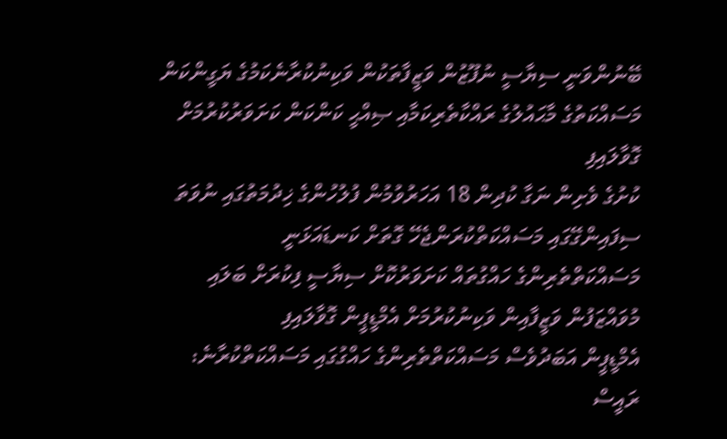ބޭނުންވަނީ ސިޔާސީ ނުފޫޒުން ވަޒީފާތަކުން ވަކިނުކުރާނެކަމުގެ ޔަގީންކަން
މަސައްކަތުގެ މާޙައުލުގެ ރައްކާތެރިކަމާއި ޞިއްޙީ ކަންކަން ކަށަވަރުކުރުމަށް ގޮވާލައިފި
ކުށުގެ ވެށިން ނަގާ ކުދިން 18 އަހަރުވުމުން ފުލުހުންގެ ޚިދުމަތުގައި ނުވަތަ ސިފައިންގޭގައި މަސައްކަތްކުރަންޖެހޭ ގޮތަށް ކަނޑައަޅަނީ
މަސައްކަތްތެރިންގެ ހައްގުތައް ކަށަވަރުކޮށް ސިޔާސީ ފިކުރަށް ބަލައި މުވައްޒަފުން ވަޒީފާއިން ވަކިނުކުރުމަށް އެމްޑީޕީން ގޮވާލައިފި
އެމްޑީޕީން އަބަދުވެސް މަސައްކަތްތެރިންގެ ހައްގުގައި މަސައްކަތްކުރާނެ: ރައީސް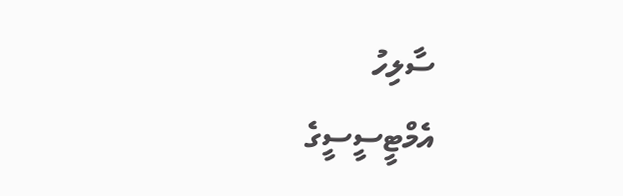ސާލިހު
އެމްޓީސީސީގެ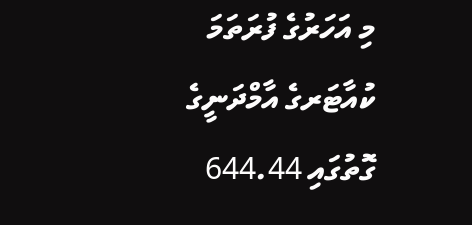މި އަހަރުގެ ފުރަތަމަ ކުއާޓަރގެ އާމްދަނީގެ ގޮތުގައި 644.44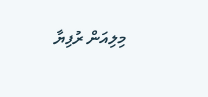މިލިއަން ރުފިޔާ